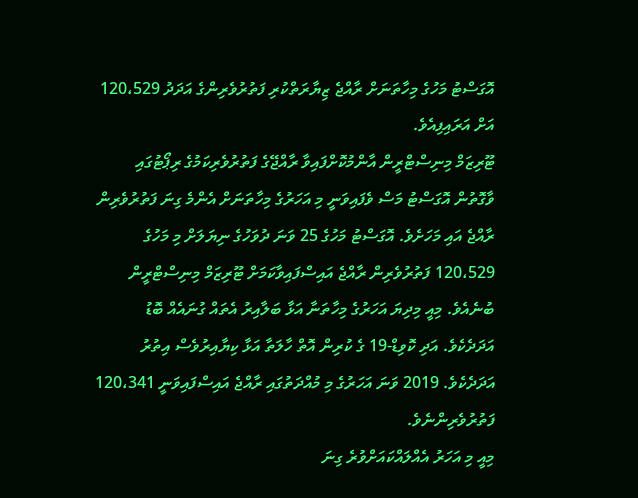އޮގަސްޓު މަހުގެ މިހާތަނަށް ރާއްޖެ ޒިޔާރަތްކުރި ފަތުރުވެރިންގެ އަދަދު 120،529 އަށް އަރައިފިއެވެ.
ޓޫރިޒަމް މިނިސްޓްރީން އާންމުކޮށްފައިވާ ރާއްޖޭގެ ފަތުރުވެރިކަމުގެ ރިޕޯޓުގައި ވާގޮތުން އޮގަސްޓު މަސް ވެފައިވަނީ މި އަހަރުގެ މިހާތަނަށް އެންމެ ގިނަ ފަތުރުވެރިން ރާއްޖެ އައި މަހަށެވެ. އޮގަސްޓު މަހުގެ 25 ވަނަ ދުވަހުގެ ނިޔަލަށް މި މަހުގެ 120،529 ފަތުރުވެރިން ރާއްޖެ އައިސްފައިވާކަމަށް ޓޫރިޒަމް މިނިސްޓްރީން ބުނެއެވެ. މިއީ މިދިޔަ އަހަރުގެ މިހާތަނާ އަޅާ ބަލާއިރު އެތައް ގުނައެއް ބޮޑު އަދަދެކެވެ. އަދި ކޮވިޑް-19 ގެ ކުރިން އޮތް ހާލަތާ އަޅާ ކިޔާއިރުވެސް އިތުރު އަދަދެކެވެ. 2019 ވަނަ އަހަރުގެ މި މުއްދަތުގައި ރާއްޖެ އައިސްފައިވަނީ 120،341 ފަތުރުވެރިންނެވެ.
މިއީ މި އަހަރު އެއްލައްކައަށްވުރެ ގިނަ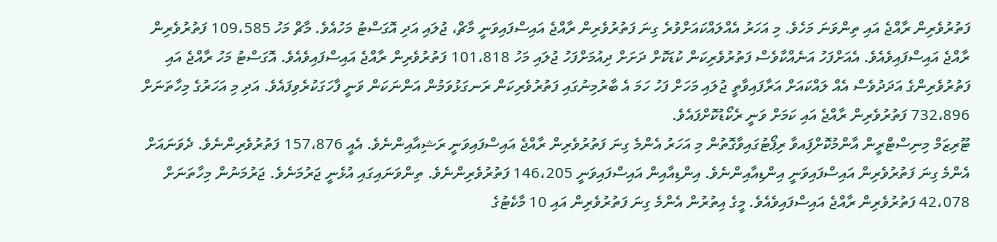ފަތުރުވެރިން ރާއްޖެ އައި ތިންވަނަ މަހެވެ. މި އަހަރު އެއްލައްކައަށްވުރެ ގިނަ ފަތުރުވެރިން ރާއްޖެ އައިސްފައިވަނީ މާޗް، ޖުލައި އަދި އޮގަސްޓު މަހުއެވެ. މާޗް މަހު 109،585 ފަތުރުވެރިން ރާއްޖެ އައިސްފައިވެއެވެ. އެއަށްފަހު އަނެއްކާވެސް ފަތުރުވެރިކަން ކުޑަކޮށް ދަށަށް ދިއުމަށްފަހު ޖުލައި މަހު 101،818 ފަތުރުވެރިން ރާއްޖެ އައިސްފައިވެއެވެ. އޮގަސްޓު މަހު ރާއްޖެ އައި ފަތުރުވެރިންގެ އަދަދުވެސް އެއް ލައްކައަށް އަރާފައިވާތީ ޖުލައި މަހަށް ފަހު ހަމަ އެ ބާރުމިނުގައި ފަތުރުވެރިކަން ރަނގަޅުވަމުން އަންނަކަން ވަނީ ފާހަގަކުރެވިފައެވެ. އަދި މި އަހަރުގެ މިހާތަނަށް 732،896 ފަތުރުވެރިން ރާއްޖެ އައި ކަމަށް ވަނީ ރެކޯޑުކޮށްފައެވެ.
ޓޫރިޒަމް މިނިސްޓްރީން އާންމުކޮށްފަިއވާ ރިޕޯޓުގައިވާގޮތުން މި އަހަރު އެންމެ ގިނަ ފަތުރުވެރިން ރާއްޖެ އައިސްފައިވަނީ ރަޝިއާއިންނެވެ. އެއީ 157،876 ފަތުރުވެރިންނެވެ. ދެވަނައަށް އެންމެ ގިނަ ފަތުރުވެރިން އައިސްފައިވަނީ އިންޑިއާއިންނެވެ. އިންޑިއާއިން އައިސްފައިވަނީ 146،205 ފަތުރުވެރިންނެވެ. ތިންވަނައިގައި އުޅެނީ ޖަރުމަނެވެ. ޖަރުމަނުން މިހާތަނަށް 42،078 ފަތުރުވެރިން ރާއްޖެ އައިސްފައިވެއެވެ. މީގެ އިތުރުން އެންމެ ގިނަ ފަތުރުވެރިން އައި 10 މާކެޓުގެ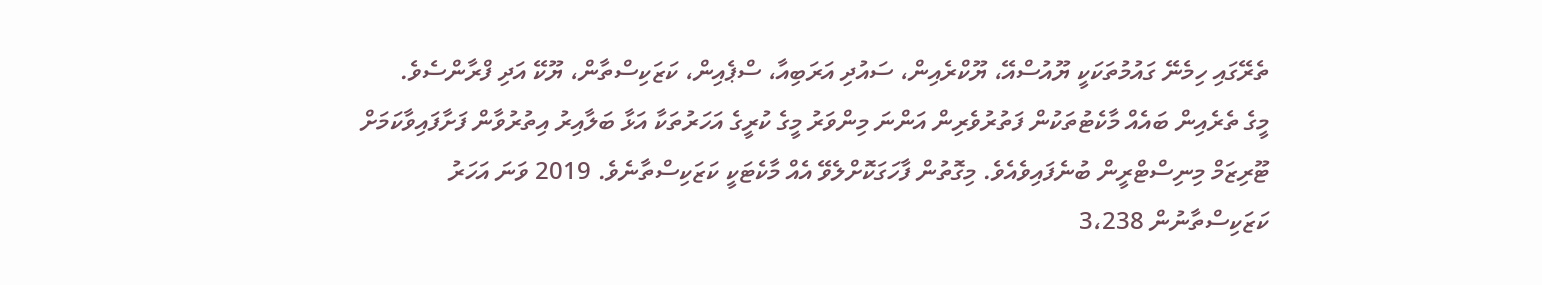ތެރޭގައި ހިމެނޭ ގައުމުތަކަކީ ޔޫއުސްއޭ، ޔޫކްރެއިން، ސައުދި އަރަބިއާ، ސްޕެއިން، ކަޒަކިސްތާން، ޔޫކޭ އަދި ފްރާންސެވެ.
މީގެ ތެރެއިން ބައެއް މާކެޓުތަކުން ފަތުރުވެރިން އަންނަ މިންވަރު މީގެ ކުރީގެ އަހަރުތަކާ އަޅާ ބަލާއިރު އިތުރުވާން ފަށާފައިވާކަމަށް ޓޫރިޒަމް މިނިސްޓްރީން ބުނެފައިވެއެވެ. މިގޮތުން ފާހަގަކޮށްލެވޭ އެއް މާކެޓަކީ ކަޒަކިސްތާނެވެ. 2019 ވަނަ އަހަރު ކަޒަކިސްތާނުން 3،238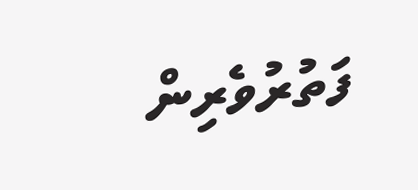ފަތުރުވެރިން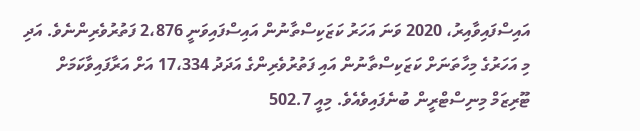އައިސްފައިވާއިރު، 2020 ވަނަ އަހަރު ކަޒަކިސްތާނުން އައިސްފައިވަނީ 2،876 ފަތުރުވެރިންނެވެ. އަދި މި އަހަރުގެ މިހާތަނަށް ކަޒަކިސްތާނުން އައި ފަތުރުވެރިންގެ އަދަދު 17،334 އަށް އަރާފައިވާކަމަށް ޓޫރިޒަމް މިނިސްޓްރީން ބުނެފައިވެއެވެ. މިއީ 502.7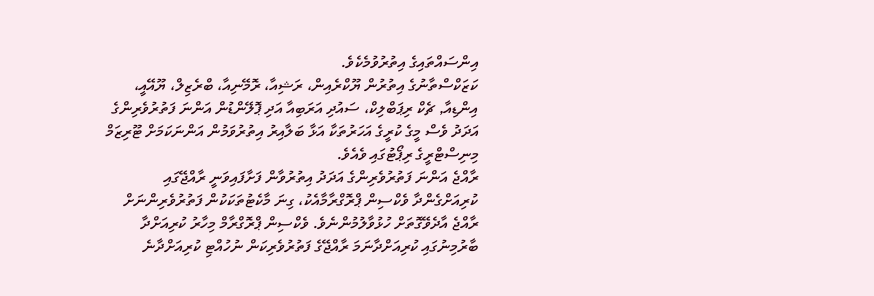އިންސައްތައިގެ އިތުރުވުމެކެވެ.
ކަޒަކްސްތާނުގެ އިތުރުން ޔޫކްރެއިން، ރަޝިއާ، ރޮމޭނިއާ، ބްރެޒިލް، ޔޫއޭއީ، އިންޑިއާ, ޗެކް ރިޕަބްލިކް، ސައުދި އަރަބިއާ އަދި ޕޮލޭންޑުން އަންނަ ފަތުރުވެރިންގެ އަދަދު ވެސް މީގެ ކުރީގެ އަހަރުތަކާ އަޅާ ބަލާއިރު އިތުރުވަމުން އަންނަކަމަށް ޓޫރިޒަމް މިނިސްޓްރީގެ ރިޕޯޓުގައި ވެއެވެ.
ރާއްޖެ އަންނަ ފަތުރުވެރިންގެ އަދަދު އިތުރުވާން ފަށާފައިވަނީ ރާއްޖޭގައި ކުރިއަށްގެންދާ ވެކްސިން ޕްރޮގްރާމާއެކު، ގިނަ މާކެޓުތަކަކުން ފަތުރުވެރިންނަށް ރާއްޖެ އާދެވޭގޮތަށް ހުޅުވާލުމުންނެވެ. ވެކްސިން ޕްރޮގްރާމް މިހާރު ކުރިއަށްދާ ބާރުމިނުގައި ކުރިއަށްދާނަމަ ރާއްޖޭގެ ފަތުރުވެރިކަން ނުހުއްޓި ކުރިއަށްދާނެ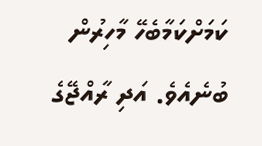ކަމަށްކަމާބެހޭ މާހިރުން ބުނެއެވެ. އަދި ރާއްޖޭގެ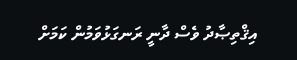އިޤްތިޞާދު ވެސް ދާނީ ރަނގަޅުވަމުން ކަމަށް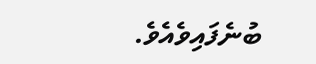ބުނެފައިވެއެވެ.